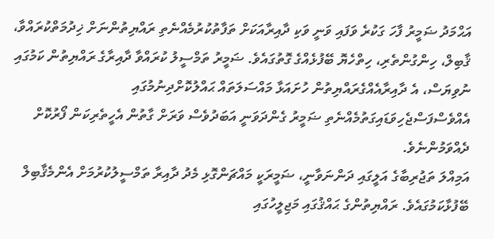އަޙްމަދު ޟަމީރު ފާހަ ގަކުރެ ވަފައި ވަނީ ވަކި ދާއިރާއަކަށް ތަފާތުކުރުމެއްނެތި ރައްޔިތުންނަށް ޚިދުމަތްކުރައްވާ، ޤާބިލް، ހިންގުންތެރި، ހިތްހެޔޮ ބޭފުޅެއްގެ ގޮތުގައެވެ. ޟަމީރު ތަމްސީލު ކުރައްވާ ދާއިރާގެ ރައްޔިތުން ކަމުގައި ނުވިޔަސް، އެ ދާއިރާއެއްގެރައްޔިތުން ހުށައަޅާ މައްސަލަތައް ޙައްލުކޮށްދިނުމުގައި އެއްވެސްފަސްޖެހިވަޑައިގަތުމެއްނެތި ޟަމީރު ގެންދަވަނީ އަބަދުވެސް ވަރަށް ގާތުން އެހީތެރިކަން ފޯރުކޮށް ދެއްވަމުންނެވެ.
އަމިއްލަ ތަޖުރިބާގެ އަލީގައި ދަންނަވާނީ، ޟަމީރަކީ މައްޗަންގޮޅި މެދު ދާއިރާ ތަމްސީލުކުރުމަށް އެންމެޤާބިލް ބޭފުޅާކަމުގައެވެ. ރައްޔިތުންގެ ޙައްޤުގައި މަޖިލީހުގައި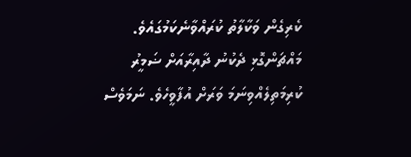ކެރިގެން ވަކާލާތު ކުރައްވާނެކަމުގައެވެ. މައްޗަންގޮޅި ދެކުނު ދާއިރާއަށް ޟަމީރު ކުރިމަތިލެއްވިނަމަ ވަރަށް އުފާވީހެވެ. ނަމަވެސް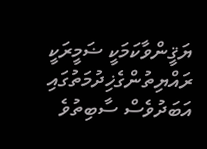ޔަޤީންވާކަމަކީ ޟަމީރަކީ ރައްޔިތުންގެޚިދުމަތުގައި އަބަދުވެސް ސާބިތުވެ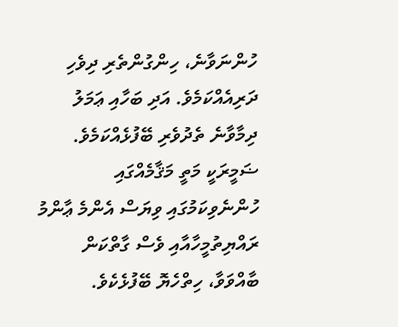ހުންނަވާނެ، ހިންގުންތެރި ދިވެހި ދަރިއެއްކަމެވެ. އަދި ބަހާއި ޢަމަލު ދިމާވާނެ ތެދުވެރި ބޭފުޅެއްކަމެވެ.
ޟަމީރަކީ މަތީ މަޤާމެއްގައި ހުންނެވިކަމުގައި ވިޔަސް އެންމެ ޢާންމު ރައްޔިތުމީހާއާއި ވެސް ގާތްކަން ބާއްވަވާ، ހިތްހެޔޮ ބޭފުޅެކެވެ.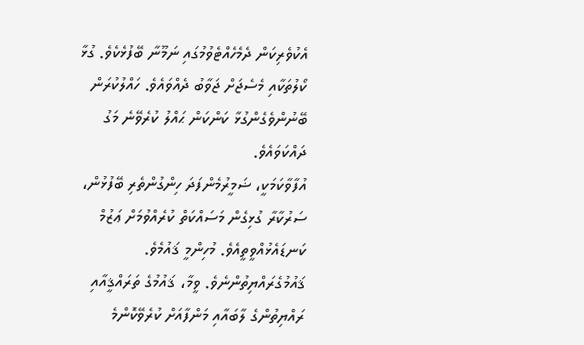އެކުވެރިކަން ދެމެހެއްޓެވުމުގައި ނަމޫނާ ބޭފުޅެކެވެ. ގުޅާ ކޯލުތަކާއި މެސެޖަށް ޖަވާބު ދެއްވައެވެ. ހައްލުކުރަން ބޭނުންވެގެންގުޅާ ކަންކަން ޙައްލު ކުރެވޭނެ މަގު ދައްކަވައެވެ.
އުފާވާކަމަކީ، ޟަމީރުމެންފަދަ ހިންގުންތެރި ބޭފުޅުން، ސަރުކާރާ ގުޅިގެން މަސައްކަތް ކުރެއްވުމަށް ޢަޒުމް ކަނޑައެޅުއްވީތީއެވެ. މުހިންމީ ޤައުމެވެ. ޤައުމުގެރައްޔިތުންނެވެ. ވީމާ، ޤައުމުގެ ތަރައްޤީއާއި ރައްޔިތުންގެ ލާބައާއި މަންފާއަށް ކުރެވޭކޮންމެ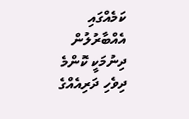ކަމެއްގައި އެއްބާރުލުން ދިނުމަކީ ކޮންމެ ދިވެހި ދަރިއެއްގެ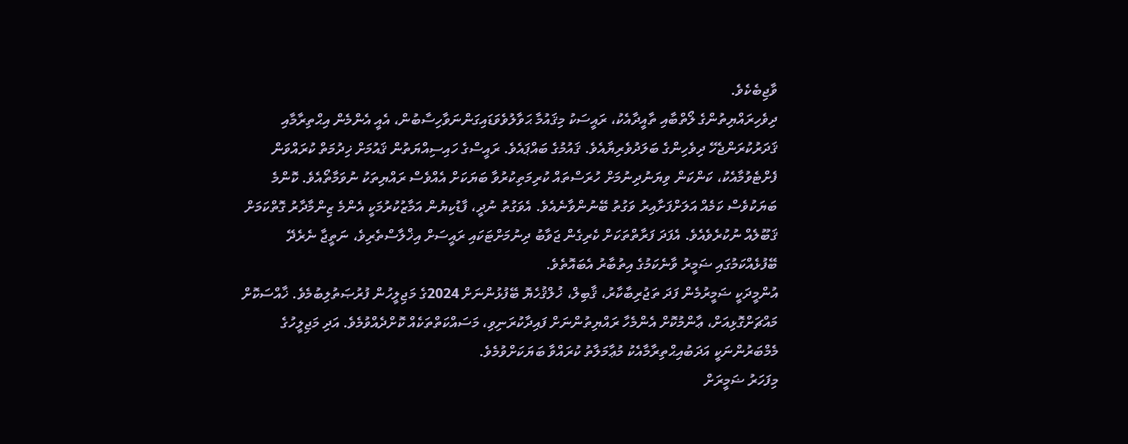ވާޖިބެކެވެ.
ދިވެހިރައްޔިތުންގެ ލޯތްބާއި ތާއީދާއެކު، ރައީސަކު މިޤައުމާ ޙަވާލުވެވަޑައިގަންނަވާހިސާބުން، އެއީ އެންމެން އިޙްތިރާމާއި ޤަދަރުކުރަންޖެހޭ ދިވެހިންގެ ބަލަދުވެރިޔާއެވެ. ޤައުމުގެ ބައްޕައެވެ. ރައީސްގެ ހައިސިއްޔަތުން ޤައުމަށް ޚިދުމަތް ކުރައްވަން ފެށްޓެވުމާއެކު، ކަންކަން ވިޔަނުދިނުމަށް ހުރަސްތައް ކުރިމަތިކުރުވާ ބަޔަކަށް އެއްވެސް ރައްޔިތަކު ނުވަމާތޯއެވެ. ކޮންމެ ބަޔަކުވެސް ކަމެއް އަލަށްފަށާއިރު ވަގުތު ބޭނުންވާނެއެވެ. އެވަގުތު ނުދީ، ފާޑުކިޔުން އަމާޒުކުރުމަކީ އެންމެ ޒިންމާދާރު ގޮތްކަމަށް ޤަބޫލެއް ނުކުރެވެއެވެ. އެފަދަ ފަރާތްތަކަށް ކެރިގެން ޖަވާބު ދިނުމަށްޓަކައި ރައީސަށް އިޚްލާސްތެރިވެ، ނަތީޖާ ނެރެދޭ ބޭފުޅެއްކަމުގައި ޟަމީރު ވާނެކަމުގެ އިތުބާރު އެބައޮތެވެ.
އުންމީދަކީ ޟަމީރުމެން ފަދަ ތަޖުރިބާކާރު، ޤާބިލް، ޚުލްޤުހެޔޮ ބޭފުޅުންނަށް 2024ގެ މަޖިލީހުން ފުރުޞަތުލިބުމެވެ. ޚާއްސަކޮށް މައްޗަށްގޮޅިއަށް، ޢާންމުކޮށް އެންމެހާ ރައްޔިތުންނަށް ފައިދާކުރަނިވި، މަސައްކަތްތަކެއް ކޮށްދެއްވުމެވެ. އަދި މަޖިލީހުގެ މެމްބަރުންނަކީ އަދަބުއިޙްތިރާމާއެކު މުޢާމަލާތު ކުރައްވާ ބަޔަކަށްވުމެވެ.
މިފަހަރު ޟަމީރަށް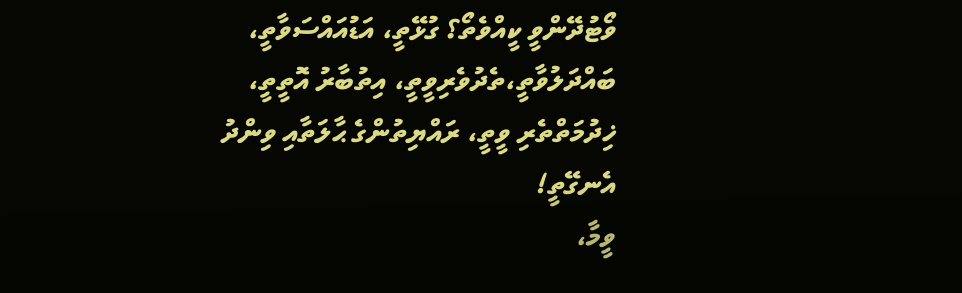ވޯޓުދޭންވީ ކީއްވެތޯ؟ ގުޅޭތީ، އަޑުއައްސަވާތީ، ބައްދަލުވާތީ،ތެދުވެރިވީތީ، އިތުބާރު އޮތީތީ، ޚިދުމަތްތެރި ވީތީ، ރައްޔިތުންގެ ޙާލަތާއި ވިންދު އެނގޭތީ!
ވީމާ،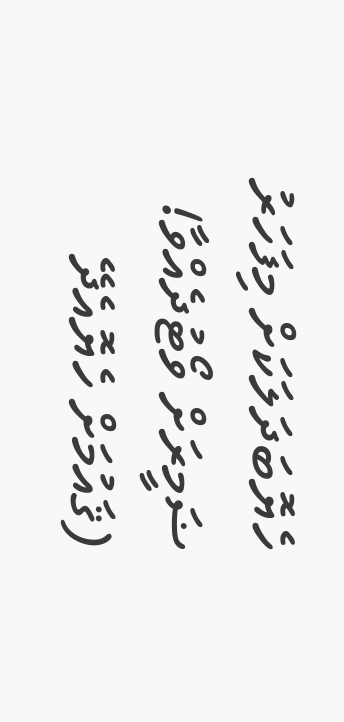ހެޔޮބަދަލަކަށް މިފަހަރު ޟަމީރަށް ވޯޓުދެއްވާ! (ޤައުމަށް ހެޔޮއެދޭ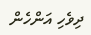ދިވެހި އަންހެން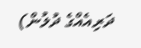ދަރިއެއްގެ ދުލުން)